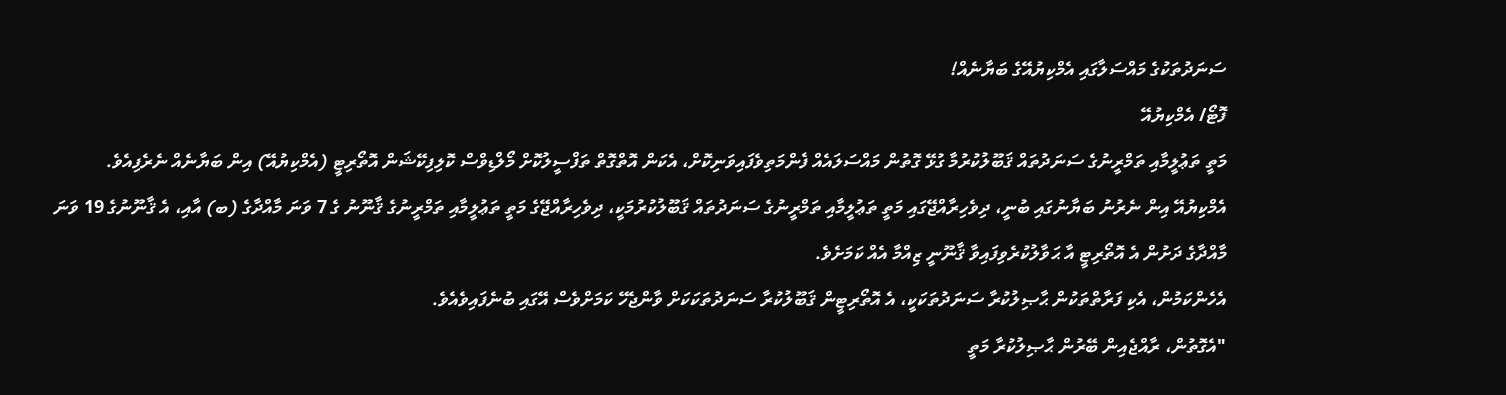ސަނަދުތަކުގެ މައްސަލާގައި އެމްކިޔުއޭގެ ބަޔާނެއް!
ފޮޓޯ/ އެމްކިޔުއޭ
މަތީ ތަޢުލީމާއި ތަމްރީނުގެ ސަނަދުތައް ޤަބޫލުކުރުމާ ގުޅޭ ގޮތުން މައްސަލައެއް ފެންމަތިވެފައިވަނިކޮށް، އެކަން އޮތްގޮތް ތަފްސީލުކޮށް މޯލްޑިވްސް ކޮލިފިކޭޝަން އޮތޯރިޓީ (އެމްކިޔުއޭ) އިން ބަޔާނެއް ނެރެފިއެވެ.
އެމްކިޔުއޭ އިން ނެރުނު ބަޔާނުގައި ބުނީ، ދިވެހިރާއްޖޭގައި މަތީ ތަޢުލީމާއި ތަމްރީނުގެ ސަނަދުތައް ޤަބޫލުކުރުމަކީ، ދިވެހިރާއްޖޭގެ މަތީ ތަޢުލީމާއި ތަމްރީނުގެ ޤާނޫނު ގެ 7 ވަނަ މާއްދާގެ (ބ) އާއި، އެ ޤާނޫނުގެ 19 ވަނަ މާއްދާގެ ދަށުން އެ އޮތޯރިޓީ އާ ޙަވާލުކުރެވިފައިވާ ޤާނޫނީ ޒިއްމާ އެއް ކަމަށެވެ.
އެހެންކަމުން، އެކި ފަރާތްތަކުން ޙާޞިލުކުރާ ސަނަދުތަކަކީ، އެ އޮތޯރިޓީން ޤަބޫލުކުރާ ސަނަދުތަކަކަށް ވާންޖެހޭ ކަމަށްވެސް އޭގައި ބުނެފައިވެއެވެ.
"އެގޮތުން، ރާއްޖެއިން ބޭރުން ޙާޞިލުކުރާ މަތީ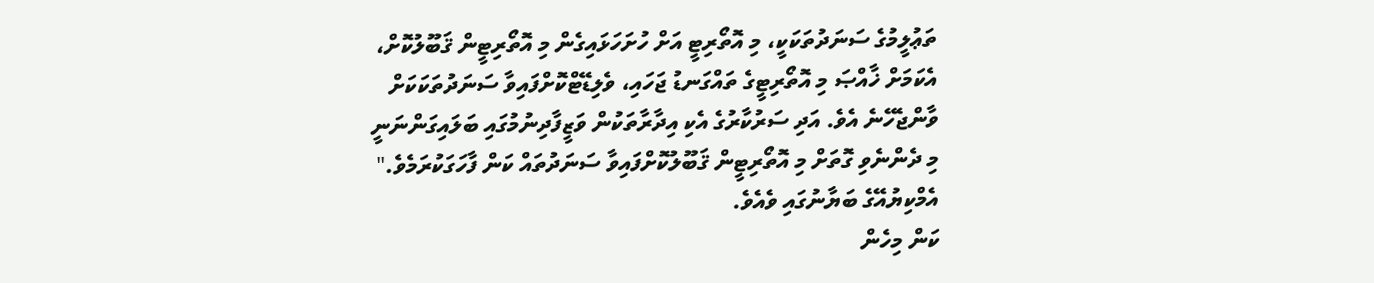ތަޢުލީމުގެ ސަނަދުތަކަކީ، މި އޮތޯރިޓީ އަށް ހުށަހަޅައިގެން މި އޮތޯރިޓީން ޤަބޫލުކޮށް، އެކަމަށް ޚާއްޞަ މި އޮތޯރިޓީގެ ތައްގަނޑު ޖަހައި، ވެލިޑޭޓްކޮށްފައިވާ ސަނަދުތަކަކަށް ވާންޖެހޭނެ އެވެ. އަދި ސަރުކާރުގެ އެކި އިދާރާތަކުން ވަޒީފާދިނުމުގައި ބަލައިގަންނަނީ މި ދެންނެވި ގޮތަށް މި އޮތޯރިޓީން ޤަބޫލުކޮށްފައިވާ ސަނަދުތައް ކަން ފާހަގަކުރަމެވެ." އެމްކިޔުއޭގެ ބަޔާނުގައި ވެއެވެ.
ކަން މިހެން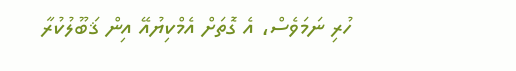ހުރި ނަމަވެސް، އެ ގޮތަށް އެމްކިޔުއޭ އިން ޤަބޫލުކުރާ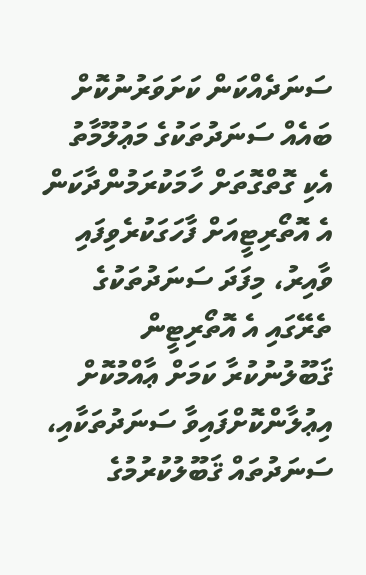ސަނަދެއްކަން ކަށަވަރުނުކޮށް ބައެއް ސަނަދުތަކުގެ މަޢުލޫމާތު އެކި ގޮތްގޮތަށް ހާމަކުރަމުންދާކަން އެ އޮތޯރިޓީއަށް ފާހަގަކުރެވިފައި ވާއިރު، މިފަދަ ސަނަދުތަކުގެ ތެރޭގައި އެ އޮތޯރިޓީން ޤަބޫލުނުކުރާ ކަމަށް ޢާއްމުކޮށް އިޢުލާންކޮށްފައިވާ ސަނަދުތަކާއި، ސަނަދުތައް ޤަބޫލުކުރުމުގެ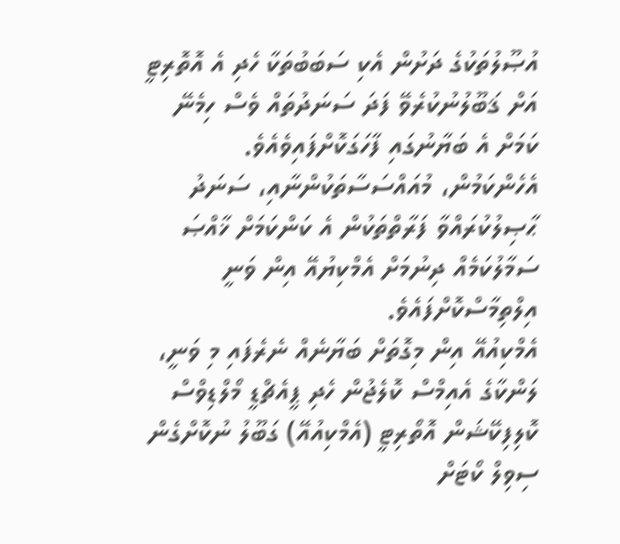އުޞޫލުތަކުގެ ދަށުން އެކި ސަބަބުތަކާ ހެދި އެ އޮތޮރިޓީ އަށް ޤަބޫލުނުކުރެވޭ ފަދަ ސަނަދުތައް ވެސް ހިމެނޭ ކަމަށް އެ ބަޔާނުގައި ފާހަގަކޮށްފައިވެއެވެ.
އެހެންކަމުން، މުއައްސަސާތަކުންނާއި، ސަނަދު ޙާޞިލުކުރައްވާ ފަރާތްތަކުން އެ ކަންކަމަށް ޚާއްޞަ ސަމާލުކަމެއް ދިނުމަށް އެމްކިޔުއޭ އިން ވަނީ އިލްތިމާސްކޮށްފައެވެ.
އެމްކިއުއޭ އިން މިގޮތަށް ބަޔާނެއް ނެރެފައި މި ވަނީ، ލަންކާގެ އެއިމްސް ކޮލެޖުން ހެދި ޕީއެޗްޑީ މޯލްޑިވްސް ކޮލިފިކޭޝަން އޮތޯރިޓީ (އެމްކިއުއޭ) ގަބޫލު ނުކޮށްގެން ސިވިލް ކޯޓަށް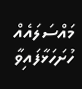މައްސަލައެއް ހުށަހަޅާފައިވާ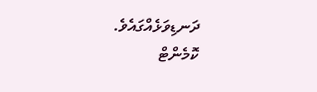ދަނޑިވަޅެއްގައެވެ.
ކޮމެންޓް